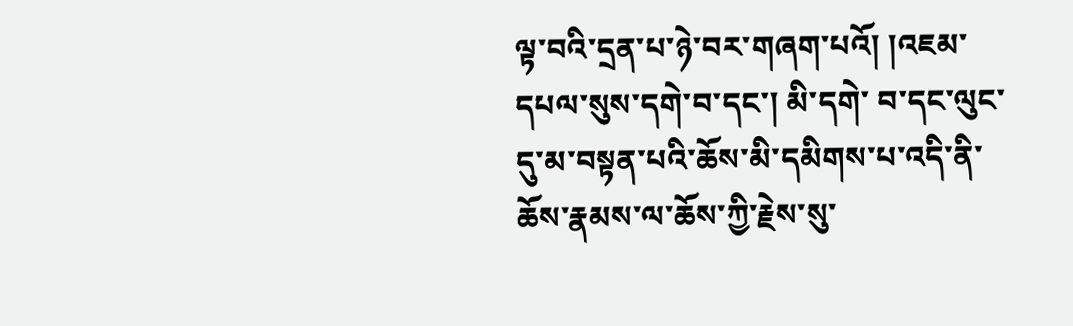ལྟ་བའི་དྲན་པ་ཉེ་བར་གཞག་པའོ། །འཇམ་དཔལ་སུས་དགེ་བ་དང་། མི་དགེ་ བ་དང་ལུང་དུ་མ་བསྟན་པའི་ཆོས་མི་དམིགས་པ་འདི་ནི་ཆོས་རྣམས་ལ་ཆོས་ཀྱི་རྗེས་སུ་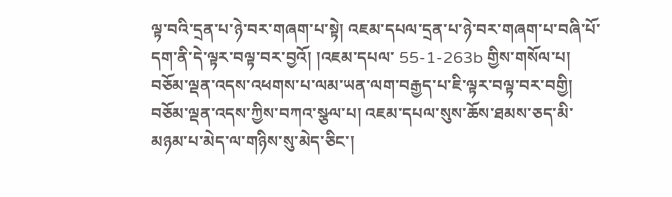ལྟ་བའི་དྲན་པ་ཉེ་བར་གཞག་པ་སྟེ། འཇམ་དཔལ་དྲན་པ་ཉེ་བར་གཞག་པ་བཞི་པོ་དག་ནི་དེ་ལྟར་བལྟ་བར་བྱའོ། །འཇམ་དཔལ་ 55-1-263b གྱིས་གསོལ་པ། བཅོམ་ལྡན་འདས་འཕགས་པ་ལམ་ཡན་ལག་བརྒྱད་པ་ཇི་ལྟར་བལྟ་བར་བགྱི། བཅོམ་ལྡན་འདས་ཀྱིས་བཀའ་སྩལ་པ། འཇམ་དཔལ་སུས་ཆོས་ཐམས་ཅད་མི་མཉམ་པ་མེད་ལ་གཉིས་སུ་མེད་ཅིང་།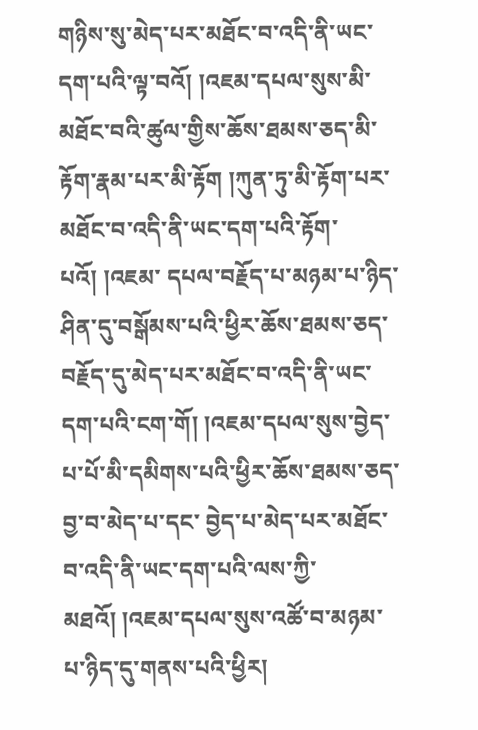གཉིས་སུ་མེད་པར་མཐོང་བ་འདི་ནི་ཡང་དག་པའི་ལྟ་བའོ། །འཇམ་དཔལ་སུས་མི་མཐོང་བའི་ཚུལ་གྱིས་ཆོས་ཐམས་ཅད་མི་རྟོག་རྣམ་པར་མི་རྟོག །ཀུན་ཏུ་མི་རྟོག་པར་མཐོང་བ་འདི་ནི་ཡང་དག་པའི་རྟོག་པའོ། །འཇམ་ དཔལ་བརྗོད་པ་མཉམ་པ་ཉིད་ཤིན་དུ་བསྒོམས་པའི་ཕྱིར་ཆོས་ཐམས་ཅད་བརྗོད་དུ་མེད་པར་མཐོང་བ་འདི་ནི་ཡང་དག་པའི་ངག་གོ། །འཇམ་དཔལ་སུས་བྱེད་པ་པོ་མི་དམིགས་པའི་ཕྱིར་ཆོས་ཐམས་ཅད་བྱ་བ་མེད་པ་དང་ བྱེད་པ་མེད་པར་མཐོང་བ་འདི་ནི་ཡང་དག་པའི་ལས་ཀྱི་མཐའོ། །འཇམ་དཔལ་སུས་འཚོ་བ་མཉམ་པ་ཉིད་དུ་གནས་པའི་ཕྱིར།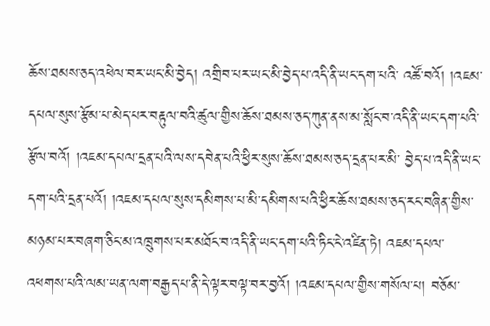ཆོས་ཐམས་ཅད་འཕེལ་བར་ཡང་མི་བྱེད། འགྲིབ་པར་ཡང་མི་བྱེད་པ་འདི་ནི་ཡང་དག་པའི་ འཚོ་བའོ། །འཇམ་དཔལ་སུས་རྩོམ་པ་མེད་པར་བརྟུལ་བའི་ཚུལ་གྱིས་ཆོས་ཐམས་ཅད་ཀུན་ནས་མ་སློང་བ་འདི་ནི་ཡང་དག་པའི་རྩོལ་བའོ། །འཇམ་དཔལ་དྲན་པའི་ལས་དབེན་པའི་ཕྱིར་སུས་ཆོས་ཐམས་ཅད་དྲན་པར་མི་ བྱེད་པ་འདི་ནི་ཡང་དག་པའི་དྲན་པའོ། །འཇམ་དཔལ་སུས་དམིགས་པ་མི་དམིགས་པའི་ཕྱིར་ཆོས་ཐམས་ཅད་རང་བཞིན་གྱིས་མཉམ་པར་བཞག་ཅིང་མ་འཁྲུགས་པར་མཐོང་བ་འདི་ནི་ཡང་དག་པའི་ཏིང་ངེ་འཛིན་ཏེ། འཇམ་དཔལ་འཕགས་པའི་ལམ་ཡན་ལག་བརྒྱད་པ་ནི་དེ་ལྟར་བལྟ་བར་བྱའོ། །འཇམ་དཔལ་གྱིས་གསོལ་པ། བཅོམ་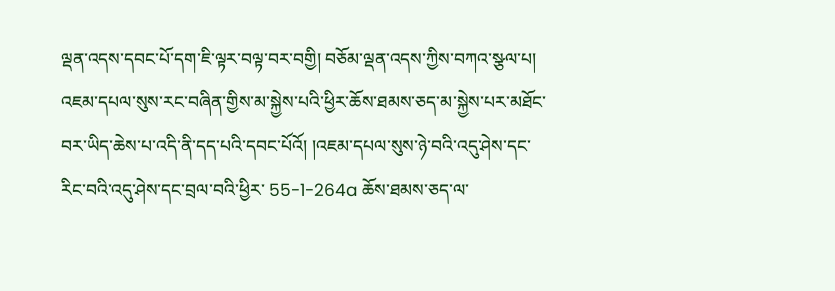ལྡན་འདས་དབང་པོ་དག་ཇི་ལྟར་བལྟ་བར་བགྱི། བཅོམ་ལྡན་འདས་ཀྱིས་བཀའ་སྩལ་པ། འཇམ་དཔལ་སུས་རང་བཞིན་གྱིས་མ་སྐྱེས་པའི་ཕྱིར་ཆོས་ཐམས་ཅད་མ་སྐྱེས་པར་མཐོང་བར་ཡིད་ཆེས་པ་འདི་ནི་དད་པའི་དབང་པོའོ། །འཇམ་དཔལ་སུས་ཉེ་བའི་འདུ་ཤེས་དང་རིང་བའི་འདུ་ཤེས་དང་བྲལ་བའི་ཕྱིར་ 55-1-264a ཆོས་ཐམས་ཅད་ལ་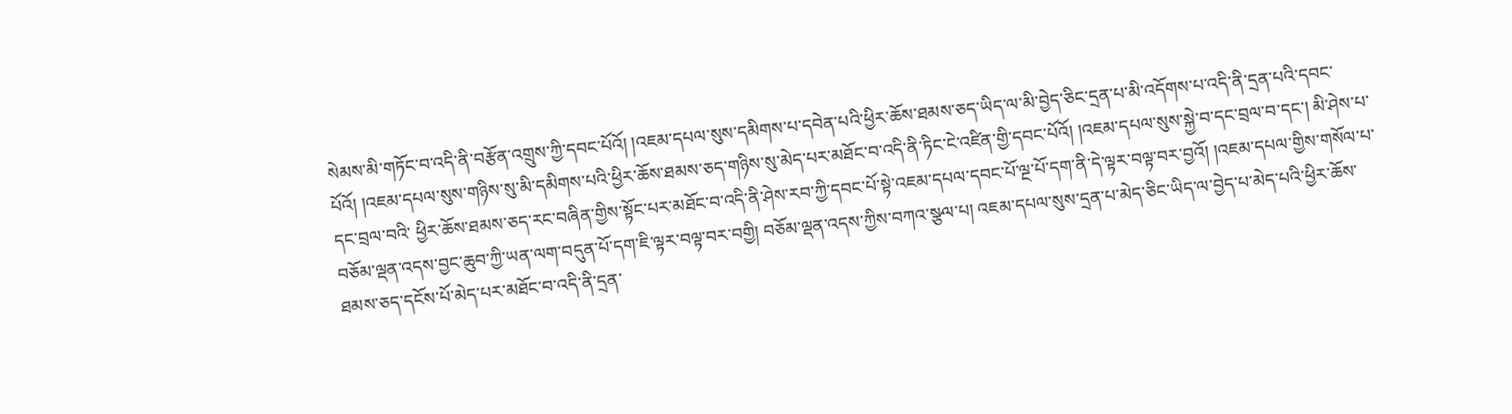སེམས་མི་གཏོང་བ་འདི་ནི་བརྩོན་འགྲུས་ཀྱི་དབང་པོའོ། །འཇམ་དཔལ་སུས་དམིགས་པ་དབེན་པའི་ཕྱིར་ཆོས་ཐམས་ཅད་ཡིད་ལ་མི་བྱེད་ཅིང་དྲན་པ་མི་འདོགས་པ་འདི་ནི་དྲན་པའི་དབང་ པོའོ། །འཇམ་དཔལ་སུས་གཉིས་སུ་མི་དམིགས་པའི་ཕྱིར་ཆོས་ཐམས་ཅད་གཉིས་སུ་མེད་པར་མཐོང་བ་འདི་ནི་ཏིང་ངེ་འཛིན་གྱི་དབང་པོའོ། །འཇམ་དཔལ་སུས་སྐྱེ་བ་དང་བྲལ་བ་དང་། མི་ཤེས་པ་དང་བྲལ་བའི་ ཕྱིར་ཆོས་ཐམས་ཅད་རང་བཞིན་གྱིས་སྟོང་པར་མཐོང་བ་འདི་ནི་ཤེས་རབ་ཀྱི་དབང་པོ་སྟེ་འཇམ་དཔལ་དབང་པོ་ལྔ་པོ་དག་ནི་དེ་ལྟར་བལྟ་བར་བྱའོ། །འཇམ་དཔལ་གྱིས་གསོལ་པ་བཅོམ་ལྡན་འདས་བྱང་ཆུབ་ཀྱི་ཡན་ལག་བདུན་པོ་དག་ཇི་ལྟར་བལྟ་བར་བགྱི། བཅོམ་ལྡན་འདས་ཀྱིས་བཀའ་སྩལ་པ། འཇམ་དཔལ་སུས་དྲན་པ་མེད་ཅིང་ཡིད་ལ་བྱེད་པ་མེད་པའི་ཕྱིར་ཆོས་ཐམས་ཅད་དངོས་པོ་མེད་པར་མཐོང་བ་འདི་ནི་དྲན་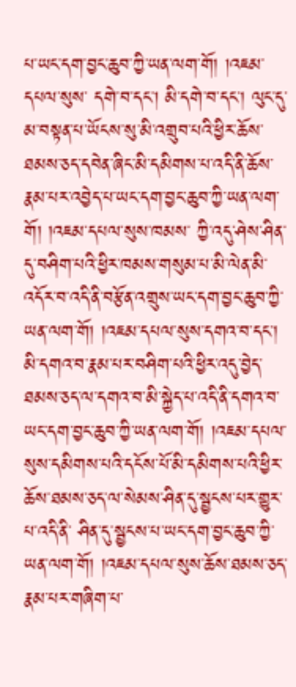པ་ཡང་དག་བྱང་ཆུབ་ཀྱི་ཡན་ལག་གོ། །འཇམ་དཔལ་སུས་ དགེ་བ་དང་། མི་དགེ་བ་དང་། ལུང་དུ་མ་བསྟན་པ་ཡོངས་སུ་མི་འགྲུབ་པའི་ཕྱིར་ཆོས་ཐམས་ཅད་དབེན་ཞིང་མི་དམིགས་པ་འདི་ནི་ཆོས་རྣམ་པར་འབྱེད་པ་ཡང་དག་བྱང་ཆུབ་ཀྱི་ཡན་ལག་གོ། །འཇམ་དཔལ་སུས་ཁམས་ ཀྱི་འདུ་ཤེས་ཤིན་དུ་བཤིག་པའི་ཕྱིར་ཁམས་གསུམ་པ་མི་ལེན་མི་འདོར་བ་འདི་ནི་བརྩོན་འགྲུས་ཡང་དག་བྱང་ཆུབ་ཀྱི་ཡན་ལག་གོ། །འཇམ་དཔལ་སུས་དགའ་བ་དང་། མི་དགའ་བ་རྣམ་པར་བཤིག་པའི་ཕྱིར་འདུ་བྱེད་ ཐམས་ཅད་ལ་དགའ་བ་མི་སྐྱེད་པ་འདི་ནི་དགའ་བ་ཡང་དག་བྱང་ཆུབ་ཀྱི་ཡན་ལག་གོ། །འཇམ་དཔལ་སུས་དམིགས་པའི་དངོས་པོ་མི་དམིགས་པའི་ཕྱིར་ཆོས་ཐམས་ཅད་ལ་སེམས་ཤིན་དུ་སྦྱངས་པར་གྱུར་པ་འདི་ནི་ ཤིན་དུ་སྦྱངས་པ་ཡང་དག་བྱང་ཆུབ་ཀྱི་ཡན་ལག་གོ། །འཇམ་དཔལ་སུས་ཆོས་ཐམས་ཅད་རྣམ་པར་གཞིག་པ་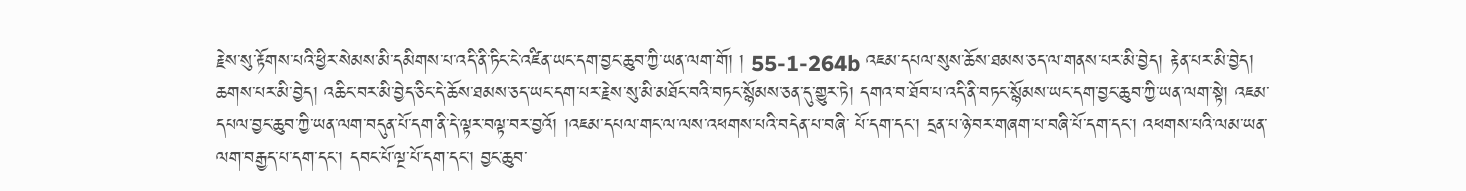རྗེས་སུ་རྟོགས་པའི་ཕྱིར་སེམས་མི་དམིགས་པ་འདི་ནི་ཏིང་ངེ་འཛིན་ཡང་དག་བྱང་ཆུབ་ཀྱི་ཡན་ལག་གོ། ། 55-1-264b འཇམ་དཔལ་སུས་ཆོས་ཐམས་ཅད་ལ་གནས་པར་མི་བྱེད། རྟེན་པར་མི་བྱེད། ཆགས་པར་མི་བྱེད། འཆིང་བར་མི་བྱེད་ཅིང་དེ་ཆོས་ཐམས་ཅད་ཡང་དག་པར་རྗེས་སུ་མི་མཐོང་བའི་བཏང་སྙོམས་ཅན་དུ་གྱུར་ཏེ། དགའ་བ་ཐོབ་པ་འདི་ནི་བཏང་སྙོམས་ཡང་དག་བྱང་ཆུབ་ཀྱི་ཡན་ལག་སྟེ། འཇམ་དཔལ་བྱང་ཆུབ་ཀྱི་ཡན་ལག་བདུན་པོ་དག་ནི་དེ་ལྟར་བལྟ་བར་བྱའོ། །འཇམ་དཔལ་གང་ལ་ལས་འཕགས་པའི་བདེན་པ་བཞི་ པོ་དག་དང་། དྲན་པ་ཉེ་བར་གཞག་པ་བཞི་པོ་དག་དང་། འཕགས་པའི་ལམ་ཡན་ལག་བརྒྱད་པ་དག་དང་། དབང་པོ་ལྔ་པོ་དག་དང་། བྱང་ཆུབ་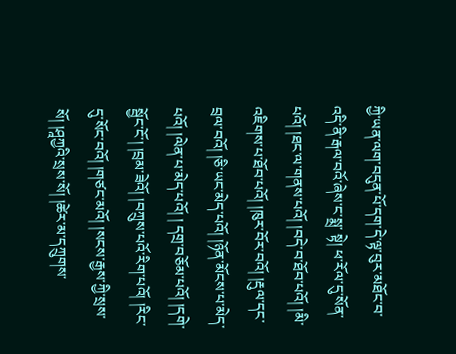ཀྱི་ཡན་ལག་བདུན་པོ་དག་དེ་ལྟ་བུར་མཐོང་བ་འདི་ནི་རྒལ་བའོ་ཞེས་ང་སྨྲ་ སྟེ། ཕ་རོལ་དུ་སོན་པའོ། །ཐང་ལ་གནས་པའོ། །བདེ་བ་ཐོབ་པའོ། །མི་འཇིགས་པ་ཐོབ་པའོ། །ཁུར་བོར་བའོ། །རྡུལ་དང་བྲལ་བའོ། །ཅི་ཡང་མེད་པའོ། །ཉོན་མོངས་པ་མེད་པའོ། །ལེན་པ་མེད་པའོ། ། དགྲ་བཅོམ་པའོ། །དགེ་སྦྱོང་ངོ་། །བྲམ་ཟེའོ། །བཀྲུས་པའོ་རིག་པའོ། །རིང་དུ་སོང་བའོ། །གཙང་མའོ། །སངས་རྒྱས་ཀྱི་སྲས་སོ། །ཤཱཀྱའི་སྲས་སོ། །ཚེར་མ་དཀྲུགས་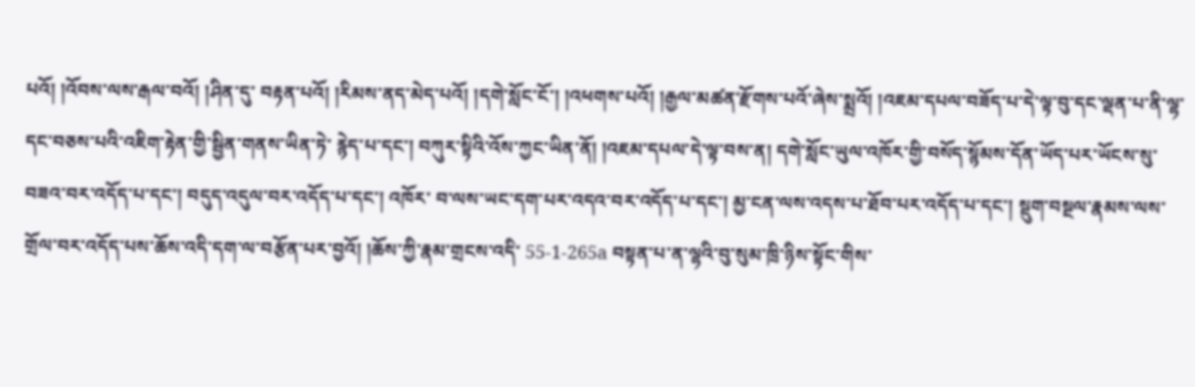པའོ། །འོབས་ལས་རྒལ་བའོ། །ཤིན་དུ་ བརྟན་པའོ། །རིམས་ནད་མེད་པའོ། །དགེ་སློང་ངོ་། །འཕགས་པའོ། །རྒྱལ་མཚན་རྫོགས་པའོ་ཞེས་སྨྲའོ། །འཇམ་དཔལ་བཟོད་པ་དེ་ལྟ་བུ་དང་ལྡན་པ་ནི་ལྷ་དང་བཅས་པའི་འཇིག་རྟེན་གྱི་སྦྱིན་གནས་ཡིན་ཏེ་ རྙེད་པ་དང་། བཀུར་སྟིའི་འོས་ཀྱང་ཡིན་ནོ། །འཇམ་དཔལ་དེ་ལྟ་བས་ན། དགེ་སློང་ཡུལ་འཁོར་གྱི་བསོད་སྙོམས་དོན་ཡོད་པར་ཡོངས་སུ་བཟའ་བར་འདོད་པ་དང་། བདུད་འདུལ་བར་འདོད་པ་དང་། འཁོར་ བ་ལས་ཡང་དག་པར་འདའ་བར་འདོད་པ་དང་། མྱ་ངན་ལས་འདས་པ་ཐོབ་པར་འདོད་པ་དང་། སྡུག་བསྔལ་རྣམས་ལས་གྲོལ་བར་འདོད་པས་ཆོས་འདི་དག་ལ་བརྩོན་པར་བྱའོ། །ཆོས་ཀྱི་རྣམ་གྲངས་འདི་ 55-1-265a བསྟན་པ་ན་ལྷའི་བུ་སུམ་ཁྲི་ཉིས་སྟོང་གིས་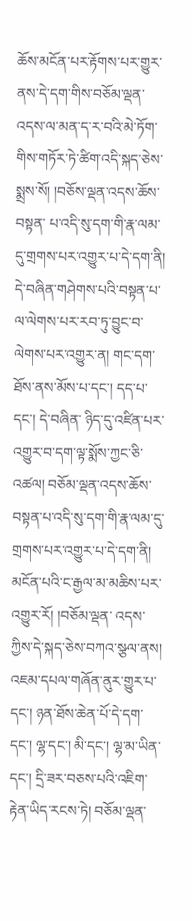ཆོས་མངོན་པར་རྟོགས་པར་གྱུར་ནས་དེ་དག་གིས་བཅོམ་ལྡན་འདས་ལ་མན་ད་ར་བའི་མེ་ཏོག་གིས་གཏོར་ཏེ་ཚིག་འདི་སྐད་ཅེས་སྨྲས་སོ། །བཅོས་ལྡན་འདས་ཆོས་བསྟན་ པ་འདི་སུ་དག་གི་རྣ་ལམ་དུ་གྲགས་པར་འགྱུར་པ་དེ་དག་ནི། དེ་བཞིན་གཤེགས་པའི་བསྟན་པ་ལ་ལེགས་པར་རབ་ཏུ་བྱུང་བ་ལེགས་པར་འགྱུར་ན། གང་དག་ཐོས་ནས་མོས་པ་དང་། དད་པ་དང་། དེ་བཞིན་ ཉིད་དུ་འཛིན་པར་འགྱུར་བ་དག་ལྟ་སྨོས་ཀྱང་ཅི་འཚལ། བཅོམ་ལྡན་འདས་ཆོས་བསྟན་པ་འདི་སུ་དག་གི་རྣ་ལམ་དུ་གྲགས་པར་འགྱུར་པ་དེ་དག་ནི། མངོན་པའི་ང་རྒྱལ་མ་མཆིས་པར་འགྱུར་རོ། །བཅོམ་ལྡན་ འདས་ཀྱིས་དེ་སྐད་ཅེས་བཀའ་སྩལ་ནས། འཇམ་དཔལ་གཞོན་ནུར་གྱུར་པ་དང་། ཉན་ཐོས་ཆེན་པོ་དེ་དག་དང་། ལྷ་དང་། མི་དང་། ལྷ་མ་ཡིན་དང་། དྲི་ཟར་བཅས་པའི་འཇིག་རྟེན་ཡིད་རངས་ཏེ། བཅོམ་ལྡན་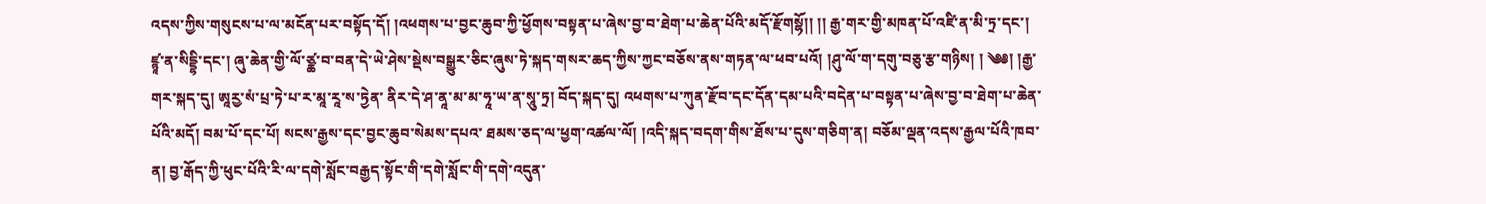འདས་ཀྱིས་གསུངས་པ་ལ་མངོན་པར་བསྟོད་དོ། །འཕགས་པ་བྱང་ཆུབ་ཀྱི་ཕྱོགས་བསྟན་པ་ཞེས་བྱ་བ་ཐེག་པ་ཆེན་པོའི་མདོ་རྫོགསྷོ།། །། རྒྱ་གར་གྱི་མཁན་པོ་འཛི་ན་མི་ཏྲ་དང་། ཛྙཱ་ན་སིདྡྷི་དང་། ཞུ་ཆེན་གྱི་ལོ་ཙྪ་བ་བན་དེ་ཡེ་ཤེས་སྡེས་བསྒྱུར་ཅིང་ཞུས་ཏེ་སྐད་གསར་ཆད་ཀྱིས་ཀྱང་བཅོས་ནས་གཏན་ལ་ཕབ་པའོ། །ཤུ་ལོ་ག་དགུ་བཅུ་རྩ་གཉིས། ། ༄༅། །རྒྱ་གར་སྐད་དུ། ཨཱརྱ་སཾ་པྲ་ཏེ་པ་ར་མཱ་རཱ་ས་ཏྱེན་ ནིར་དེ་ཤ་ནཱ་མ་མ་ཧཱ་ཡ་ན་སཱུ་ཏྲ། བོད་སྐད་དུ། འཕགས་པ་ཀུན་རྫོབ་དང་དོན་དམ་པའི་བདེན་པ་བསྟན་པ་ཞེས་བྱ་བ་ཐེག་པ་ཆེན་པོའི་མདོ། བམ་པོ་དང་པོ། སངས་རྒྱས་དང་བྱང་ཆུབ་སེམས་དཔའ་ ཐམས་ཅད་ལ་ཕྱག་འཚལ་ལོ། །འདི་སྐད་བདག་གིས་ཐོས་པ་དུས་གཅིག་ན། བཅོམ་ལྡན་འདས་རྒྱལ་པོའི་ཁབ་ན། བྱ་རྒོད་ཀྱི་ཕུང་པོའི་རི་ལ་དགེ་སློང་བརྒྱད་སྟོང་གི་དགེ་སློང་གི་དགེ་འདུན་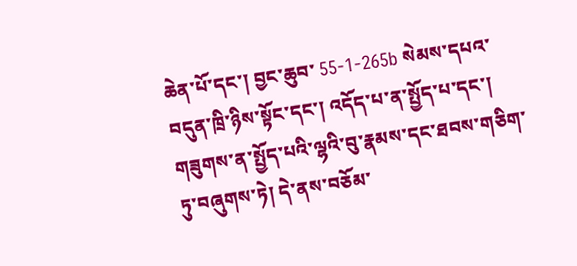ཆེན་པོ་དང་། བྱང་ཆུབ་ 55-1-265b སེམས་དཔའ་བདུན་ཁྲི་ཉིས་སྟོང་དང་། འདོད་པ་ན་སྤྱོད་པ་དང་། གཟུགས་ན་སྤྱོད་པའི་ལྷའི་བུ་རྣམས་དང་ཐབས་གཅིག་ཏུ་བཞུགས་ཏེ། དེ་ནས་བཅོམ་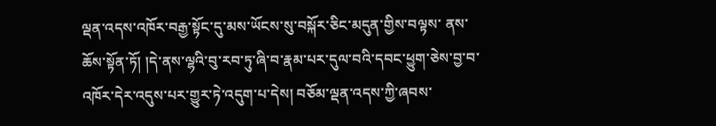ལྡན་འདས་འཁོར་བརྒྱ་སྟོང་དུ་མས་ཡོངས་སུ་བསྐོར་ཅིང་མདུན་གྱིས་བལྟས་ ནས་ཆོས་སྟོན་ཏོ། །དེ་ནས་ལྷའི་བུ་རབ་ཏུ་ཞི་བ་རྣམ་པར་དུལ་བའི་དབང་ཕྱུག་ཅེས་བྱ་བ་འཁོར་དེར་འདུས་པར་གྱུར་ཏེ་འདུག་པ་དེས། བཅོམ་ལྡན་འདས་ཀྱི་ཞབས་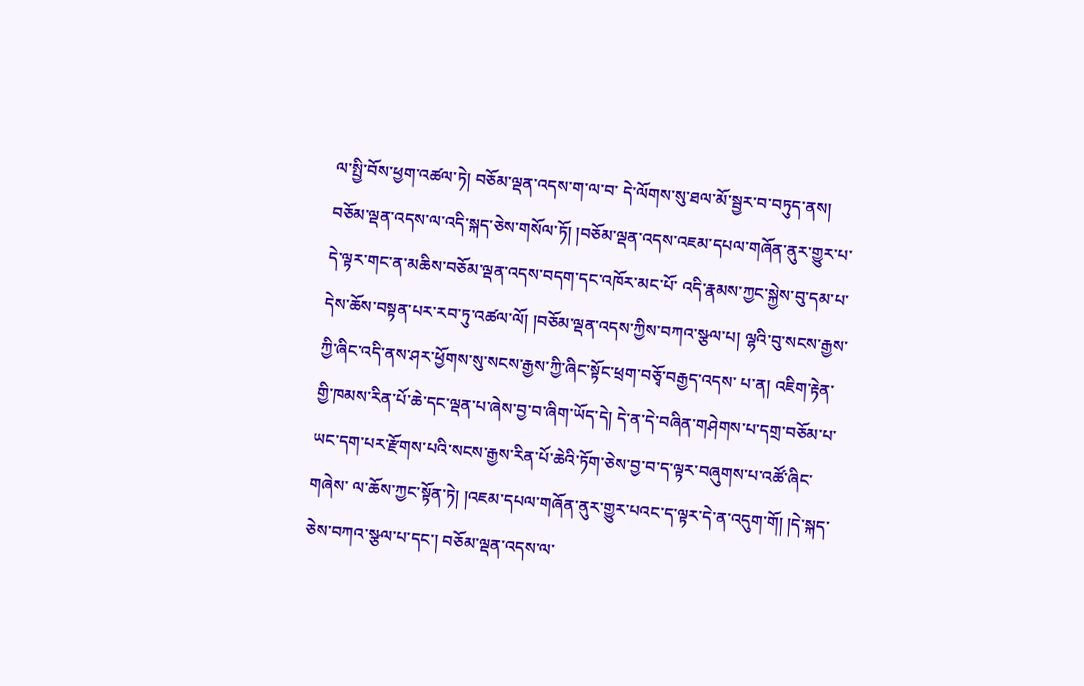ལ་སྤྱི་བོས་ཕྱག་འཚལ་ཏེ། བཅོམ་ལྡན་འདས་ག་ལ་བ་ དེ་ལོགས་སུ་ཐལ་མོ་སྦྱར་བ་བཏུད་ནས། བཅོམ་ལྡན་འདས་ལ་འདི་སྐད་ཅེས་གསོལ་ཏོ། །བཅོམ་ལྡན་འདས་འཇམ་དཔལ་གཞོན་ནུར་གྱུར་པ་དེ་ལྟར་གང་ན་མཆིས་བཅོམ་ལྡན་འདས་བདག་དང་འཁོར་མང་པོ་ འདི་རྣམས་ཀྱང་སྐྱེས་བུ་དམ་པ་དེས་ཆོས་བསྟན་པར་རབ་ཏུ་འཚལ་ལོ། །བཅོམ་ལྡན་འདས་ཀྱིས་བཀའ་སྩལ་པ། ལྷའི་བུ་སངས་རྒྱས་ཀྱི་ཞིང་འདི་ནས་ཤར་ཕྱོགས་སུ་སངས་རྒྱས་ཀྱི་ཞིང་སྟོང་ཕྲག་བཅྭོ་བརྒྱད་འདས་ པ་ན། འཇིག་རྟེན་གྱི་ཁམས་རིན་པོ་ཆེ་དང་ལྡན་པ་ཞེས་བྱ་བ་ཞིག་ཡོད་དེ། དེ་ན་དེ་བཞིན་གཤེགས་པ་དགྲ་བཅོམ་པ་ཡང་དག་པར་རྫོགས་པའི་སངས་རྒྱས་རིན་པོ་ཆེའི་ཏོག་ཅེས་བྱ་བ་ད་ལྟར་བཞུགས་པ་འཚོ་ཞིང་གཞེས་ ལ་ཆོས་ཀྱང་སྟོན་ཏེ། །འཇམ་དཔལ་གཞོན་ནུར་གྱུར་པའང་ད་ལྟར་དེ་ན་འདུག་གོ། །དེ་སྐད་ཅེས་བཀའ་སྩལ་པ་དང་། བཅོམ་ལྡན་འདས་ལ་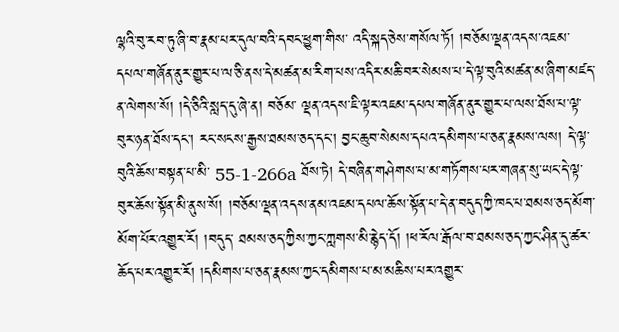ལྷའི་བུ་རབ་ཏུ་ཞི་བ་རྣམ་པར་དུལ་བའི་དབང་ཕྱུག་གིས་ འདི་སྐད་ཅེས་གསོལ་ཏོ། །བཅོམ་ལྡན་འདས་འཇམ་དཔལ་གཞོན་ནུར་གྱུར་པ་ལ་ཅི་ནས་དེ་མཚན་མ་རིག་པས་འདིར་མཆི་བར་སེམས་པ་དེ་ལྟ་བུའི་མཚན་མ་ཞིག་མཛད་ན་ལེགས་སོ། །དེ་ཅིའི་སླད་དུ་ཞེ་ན། བཅོམ་ ལྡན་འདས་ཇི་ལྟར་འཇམ་དཔལ་གཞོན་ནུར་གྱུར་པ་ལས་ཐོས་པ་ལྟ་བུར་ཉན་ཐོས་དང་། རང་སངས་རྒྱས་ཐམས་ཅད་དང་། བྱང་ཆུབ་སེམས་དཔའ་དམིགས་པ་ཅན་རྣམས་ལས། དེ་ལྟ་བུའི་ཆོས་བསྟན་པ་མི་ 55-1-266a ཐོས་ཏེ། དེ་བཞིན་གཤེགས་པ་མ་གཏོགས་པར་གཞན་སུ་ཡང་དེ་ལྟ་བུར་ཆོས་སྟོན་མི་ནུས་སོ། །བཅོམ་ལྡན་འདས་ནམ་འཇམ་དཔལ་ཆོས་སྟོན་པ་དེ་ན་བདུད་ཀྱི་ཁང་པ་ཐམས་ཅད་མོག་མོག་པོར་འགྱུར་རོ། །བདུད་ ཐམས་ཅད་ཀྱིས་ཀྱང་ཀླགས་མི་རྙེད་དོ། །ཕ་རོལ་རྒོལ་བ་ཐམས་ཅད་ཀྱང་ཤིན་དུ་ཚར་ཆོད་པར་འགྱུར་རོ། །དམིགས་པ་ཅན་རྣམས་ཀྱང་དམིགས་པ་མ་མཆིས་པར་འགྱུར་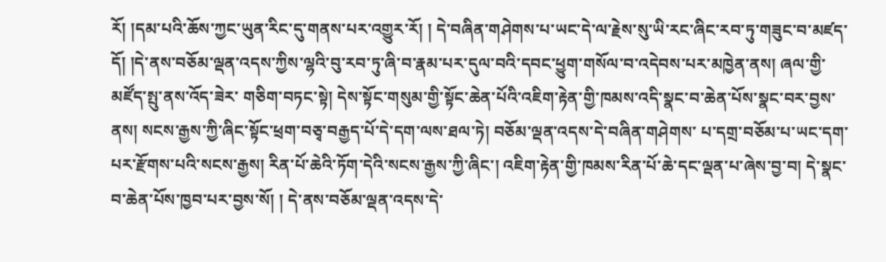རོ། །དམ་པའི་ཆོས་ཀྱང་ཡུན་རིང་དུ་གནས་པར་འགྱུར་རོ། ། དེ་བཞིན་གཤེགས་པ་ཡང་དེ་ལ་རྗེས་སུ་ཡི་རང་ཞིང་རབ་ཏུ་གཟུང་བ་མཛད་དོ། །དེ་ནས་བཅོམ་ལྡན་འདས་ཀྱིས་ལྷའི་བུ་རབ་ཏུ་ཞི་བ་རྣམ་པར་དུལ་བའི་དབང་ཕྱུག་གསོལ་བ་འདེབས་པར་མཁྱེན་ནས། ཞལ་གྱི་མཛོད་སྤུ་ནས་འོད་ཟེར་ གཅིག་བཏང་སྟེ། དེས་སྟོང་གསུམ་གྱི་སྟོང་ཆེན་པོའི་འཇིག་རྟེན་གྱི་ཁམས་འདི་སྣང་བ་ཆེན་པོས་སྣང་བར་བྱས་ནས། སངས་རྒྱས་ཀྱི་ཞིང་སྟོང་ཕྲག་བཅྭ་བརྒྱད་པོ་དེ་དག་ལས་ཐལ་ཏེ། བཅོམ་ལྡན་འདས་དེ་བཞིན་གཤེགས་ པ་དགྲ་བཅོམ་པ་ཡང་དག་པར་རྫོགས་པའི་སངས་རྒྱས། རིན་པོ་ཆེའི་ཏོག་དེའི་སངས་རྒྱས་ཀྱི་ཞིང་། འཇིག་རྟེན་གྱི་ཁམས་རིན་པོ་ཆེ་དང་ལྡན་པ་ཞེས་བྱ་བ། དེ་སྣང་བ་ཆེན་པོས་ཁྱབ་པར་བྱས་སོ། ། དེ་ནས་བཅོམ་ལྡན་འདས་དེ་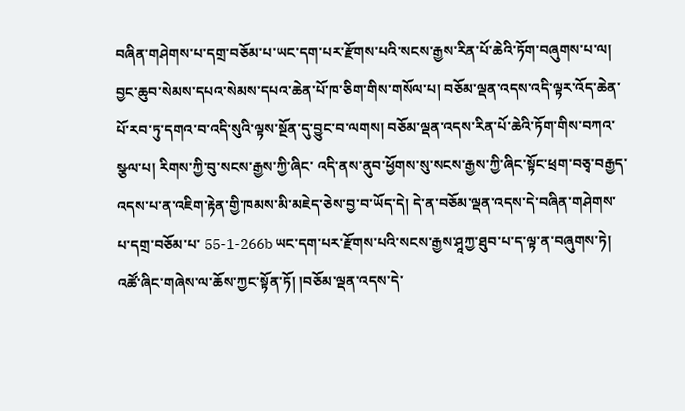བཞིན་གཤེགས་པ་དགྲ་བཅོམ་པ་ཡང་དག་པར་རྫོགས་པའི་སངས་རྒྱས་རིན་པོ་ཆེའི་ཏོག་བཞུགས་པ་ལ། བྱང་ཆུབ་སེམས་དཔའ་སེམས་དཔའ་ཆེན་པོ་ཁ་ཅིག་གིས་གསོལ་པ། བཅོམ་ལྡན་འདས་འདི་ལྟར་འོད་ཆེན་པོ་རབ་ཏུ་དགའ་བ་འདི་སུའི་ལྟས་སྔོན་དུ་བྱུང་བ་ལགས། བཅོམ་ལྡན་འདས་རིན་པོ་ཆེའི་ཏོག་གིས་བཀའ་སྩལ་པ། རིགས་ཀྱི་བུ་སངས་རྒྱས་ཀྱི་ཞིང་ འདི་ནས་ནུབ་ཕྱོགས་སུ་སངས་རྒྱས་ཀྱི་ཞིང་སྟོང་ཕྲག་བཅྭ་བརྒྱད་འདས་པ་ན་འཇིག་རྟེན་གྱི་ཁམས་མི་མཇེད་ཅེས་བྱ་བ་ཡོད་དེ། དེ་ན་བཅོམ་ལྡན་འདས་དེ་བཞིན་གཤེགས་པ་དགྲ་བཅོམ་པ་ 55-1-266b ཡང་དག་པར་རྫོགས་པའི་སངས་རྒྱས་ཤཱཀྱ་ཐུབ་པ་ད་ལྟ་ན་བཞུགས་ཏེ། འཚོ་ཞིང་གཞེས་ལ་ཆོས་ཀྱང་སྟོན་ཏོ། །བཅོམ་ལྡན་འདས་དེ་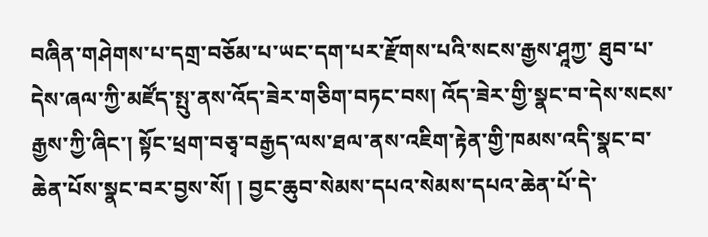བཞིན་གཤེགས་པ་དགྲ་བཅོམ་པ་ཡང་དག་པར་རྫོགས་པའི་སངས་རྒྱས་ཤཱཀྱ་ ཐུབ་པ་དེས་ཞལ་ཀྱི་མཛོད་སྤུ་ནས་འོད་ཟེར་གཅིག་བཏང་བས། འོད་ཟེར་གྱི་སྣང་བ་དེས་སངས་རྒྱས་ཀྱི་ཞིང་། སྟོང་ཕྲག་བཅྭ་བརྒྱད་ལས་ཐལ་ནས་འཇིག་རྟེན་གྱི་ཁམས་འདི་སྣང་བ་ཆེན་པོས་སྣང་བར་བྱས་སོ། ། བྱང་ཆུབ་སེམས་དཔའ་སེམས་དཔའ་ཆེན་པོ་དེ་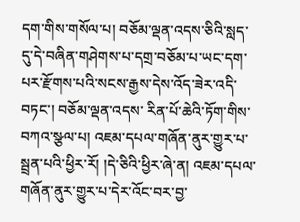དག་གིས་གསོལ་པ། བཅོམ་ལྡན་འདས་ཅིའི་སླད་དུ་དེ་བཞིན་གཤེགས་པ་དགྲ་བཅོམ་པ་ཡང་དག་པར་རྫོགས་པའི་སངས་རྒྱས་དེས་འོད་ཟེར་འདི་བཏང་། བཅོམ་ལྡན་འདས་ རིན་པོ་ཆེའི་ཏོག་གིས་བཀའ་སྩལ་པ། འཇམ་དཔལ་གཞོན་ནུར་གྱུར་པ་སྦྲན་པའི་ཕྱིར་རོ། །དེ་ཅིའི་ཕྱིར་ཞེ་ན། འཇམ་དཔལ་གཞོན་ནུར་གྱུར་པ་དེར་འོང་བར་བྱ་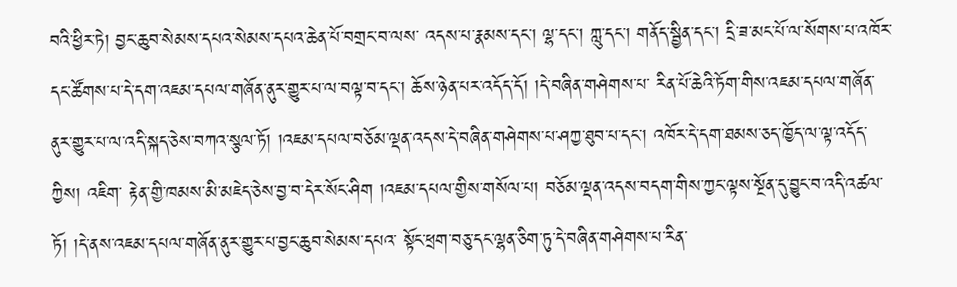བའི་ཕྱིར་ཏེ། བྱང་ཆུབ་སེམས་དཔའ་སེམས་དཔའ་ཆེན་པོ་བགྲང་བ་ལས་ འདས་པ་རྣམས་དང་། ལྷ་དང་། ཀླུ་དང་། གནོད་སྦྱིན་དང་། དྲི་ཟ་མང་པོ་ལ་སོགས་པ་འཁོར་དང་ཚོགས་པ་དེ་དག་འཇམ་དཔལ་གཞོན་ནུར་གྱུར་པ་ལ་བལྟ་བ་དང་། ཆོས་ཉེན་པར་འདོད་དོ། །དེ་བཞིན་གཤེགས་པ་ རིན་པོ་ཆེའི་ཏོག་གིས་འཇམ་དཔལ་གཞོན་ནུར་གྱུར་པ་ལ་འདི་སྐད་ཅེས་བཀའ་སྩལ་ཏོ། །འཇམ་དཔལ་བཅོམ་ལྡན་འདས་དེ་བཞིན་གཤེགས་པ་ཤཀྱ་ཐུབ་པ་དང་། འཁོར་དེ་དག་ཐམས་ཅད་ཁྱོད་ལ་ལྟ་འདོད་ཀྱིས། འཇིག་ རྟེན་གྱི་ཁམས་མི་མཇེད་ཅེས་བྱ་བ་དེར་སོང་ཤིག །འཇམ་དཔལ་གྱིས་གསོལ་པ། བཅོམ་ལྡན་འདས་བདག་གིས་ཀྱང་ལྟས་སྔོན་དུ་བྱུང་བ་འདི་འཚལ་ཏོ། །དེ་ནས་འཇམ་དཔལ་གཞོན་ནུར་གྱུར་པ་བྱང་ཆུབ་སེམས་དཔའ་ སྟོང་ཕྲག་བཅུ་དང་ལྷན་ཅིག་ཏུ་དེ་བཞིན་གཤེགས་པ་རིན་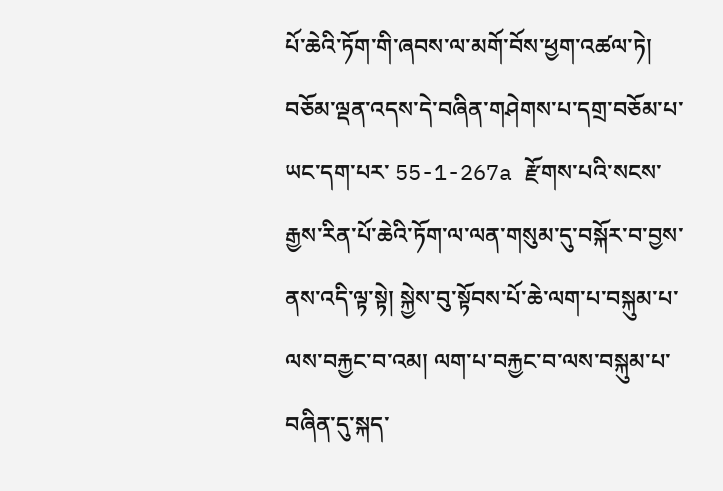པོ་ཆེའི་ཏོག་གི་ཞབས་ལ་མགོ་བོས་ཕྱག་འཚལ་ཏེ། བཅོམ་ལྡན་འདས་དེ་བཞིན་གཤེགས་པ་དགྲ་བཅོམ་པ་ཡང་དག་པར་ 55-1-267a རྫོགས་པའི་སངས་རྒྱས་རིན་པོ་ཆེའི་ཏོག་ལ་ལན་གསུམ་དུ་བསྐོར་བ་བྱས་ནས་འདི་ལྟ་སྟེ། སྐྱེས་བུ་སྟོབས་པོ་ཆེ་ལག་པ་བསྐུམ་པ་ལས་བརྐྱང་བ་འམ། ལག་པ་བརྐྱང་བ་ལས་བསྐུམ་པ་བཞིན་དུ་སྐད་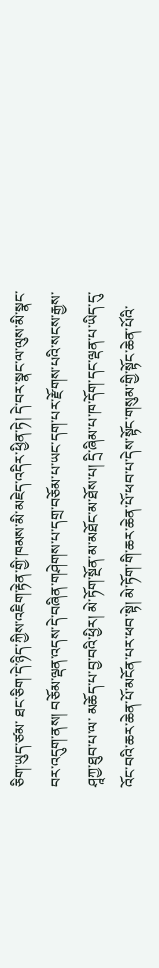ཅིག་ཡུད་ཙམ་ ཐང་ཅིག་དེ་ཉིད་ཀྱིས་འཇིག་རྟེན་གྱི་ཁམས་མི་མཇེད་འདིར་ཕྱིན་ཏེ། དེ་བར་སྣང་ལ་ལུས་མི་སྣང་བར་འདུག་ནས། བཅོམ་ལྡན་འདས་དེ་བཞིན་གཤེགས་པ་དགྲ་བཅོམ་པ་ཡང་དག་པར་རྫོགས་པའི་སངས་རྒྱས་ཤཱཀྱ་ཐུབ་པ་ལ་ མཆོད་པ་བྱ་བའི་ཕྱིར། མེ་ཏོག་སྔོན་མ་མཐོང་མ་ཐོས་པ། དྲི་ཞིམ་པ་ཁ་དོག་དང་ལྡན་པ་ཡིད་དུ་འོང་བའི་ཆར་ཆེན་པོ་མངོན་པར་ཕབ་སྟེ། མེ་ཏོག་གི་ཆར་ཆེན་པོ་ཕབ་པ་དེས་སྟོང་གསུམ་གྱི་སྟོང་ཆེན་པོའི་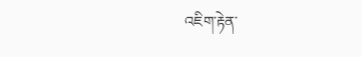འཇིག་རྟེན་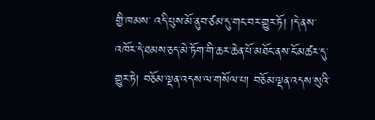གྱི་ཁམས་ འདི་པུས་མོ་ནུབ་ཙམ་དུ་གང་བར་གྱུར་ཏོ། །དེ་ནས་འཁོར་དེ་ཐམས་ཅད་མེ་ཏོག་གི་ཆར་ཆེན་པོ་མཐོང་ནས་ངོ་མཚར་དུ་གྱུར་ཏེ། བཅོམ་ལྡན་འདས་ལ་གསོལ་པ། བཅོམ་ལྡན་འདས་སུའི་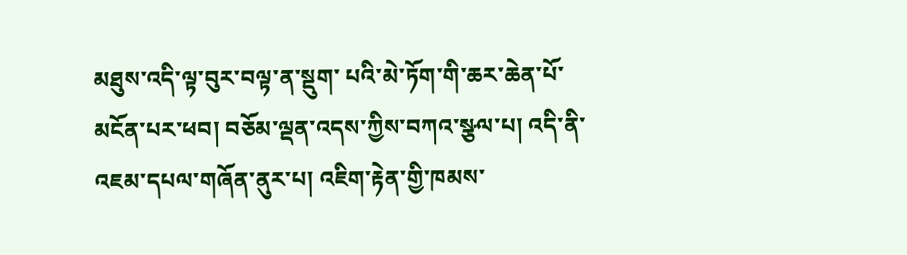མཐུས་འདི་ལྟ་བུར་བལྟ་ན་སྡུག་ པའི་མེ་ཏོག་གི་ཆར་ཆེན་པོ་མངོན་པར་ཕབ། བཅོམ་ལྡན་འདས་ཀྱིས་བཀའ་སྩལ་པ། འདི་ནི་འཇམ་དཔལ་གཞོན་ནུར་པ། འཇིག་རྟེན་གྱི་ཁམས་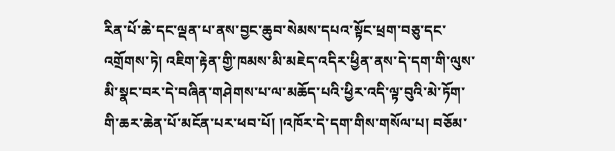རིན་པོ་ཆེ་དང་ལྡན་པ་ནས་བྱང་ཆུབ་སེམས་དཔའ་སྟོང་ཕྲག་བཅུ་དང་ འགྲོགས་ཏེ། འཇིག་རྟེན་གྱི་ཁམས་མི་མཇེད་འདིར་ཕྱིན་ནས་དེ་དག་གི་ལུས་མི་སྣང་བར་དེ་བཞིན་གཤེགས་པ་ལ་མཆོད་པའི་ཕྱིར་འདི་ལྟ་བུའི་མེ་ཏོག་གི་ཆར་ཆེན་པོ་མངོན་པར་ཕབ་པོ། །འཁོར་དེ་དག་གིས་གསོལ་པ། བཅོམ་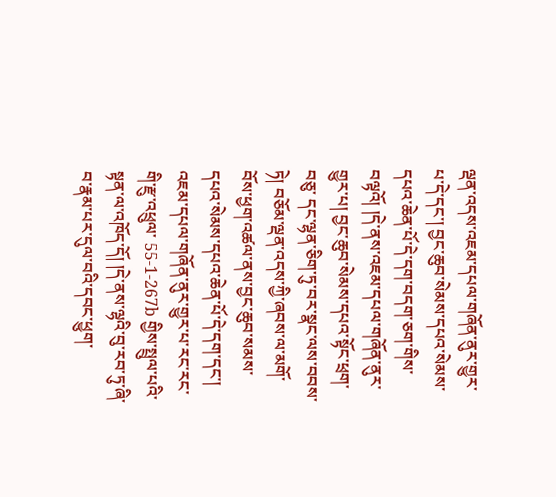ལྡན་འདས་འཇམ་དཔལ་གཞོན་ནུར་གྱུར་པ་དེ་དང་། བྱང་ཆུབ་སེམས་དཔའ་སེམས་དཔའ་ཆེན་པོ་དེ་དག་བདག་ཅག་གིས་བལྟའོ། །དེ་ནས་འཇམ་དཔལ་གཞོན་ནུར་གྱུར་པ། བྱང་ཆུབ་སེམས་དཔའ་སྟོང་ཕྲག་བཅུ་ དང་ལྷན་ཅིག་ཏུ་བར་སྣང་ལས་བབས་ཏེ། བཅོམ་ལྡན་འདས་ཀྱི་ཞབས་ལ་མགོ་བོས་ཕྱག་འཚལ་ནས་བྱང་ཆུབ་སམས་དཔའ་སེམས་དཔའ་ཆེན་པོ་དེ་དག་དང་། འཇམ་དཔལ་གཞོན་ནུར་གྱུར་པ་རང་རང་གི་རྫུ་འཕྲུལ་ 55-1-267b གྱིས་སྤྲུལ་པའི་སྟན་ལ་འཁོད་དོ། །དེ་ནས་ལྷའི་བུ་རབ་ཏུ་ཞི་བ་རྣམ་པར་དུལ་བའི་དབང་ཕྱུག་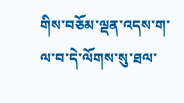གིས་བཅོམ་ལྡན་འདས་ག་ལ་བ་དེ་ལོགས་སུ་ཐལ་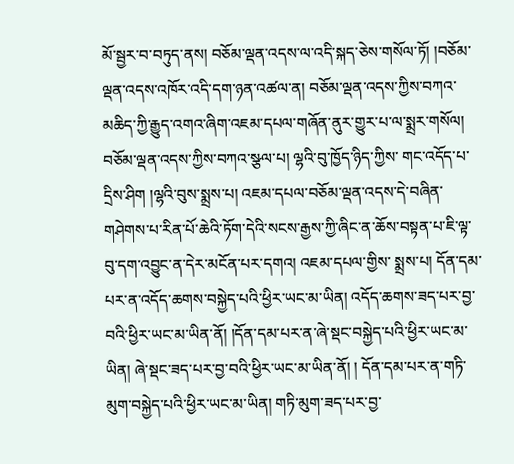མོ་སྦྱར་བ་བཏུད་ནས། བཅོམ་ལྡན་འདས་ལ་འདི་སྐད་ཅེས་གསོལ་ཏོ། །བཅོམ་ ལྡན་འདས་འཁོར་འདི་དག་ཉན་འཚལ་ན། བཅོམ་ལྡན་འདས་ཀྱིས་བཀའ་མཆིད་ཀྱི་རྒྱུད་འགའ་ཞིག་འཇམ་དཔལ་གཞོན་ནུར་གྱུར་པ་ལ་སྨྲར་གསོལ། བཅོམ་ལྡན་འདས་ཀྱིས་བཀའ་སྩལ་པ། ལྷའི་བུ་ཁྱོད་ཉིད་ཀྱིས་ གང་འདོད་པ་དྲིས་ཤིག །ལྷའི་བུས་སྨྲས་པ། འཇམ་དཔལ་བཅོམ་ལྡན་འདས་དེ་བཞིན་གཤེགས་པ་རིན་པོ་ཆེའི་ཏོག་དེའི་སངས་རྒྱས་ཀྱི་ཞིང་ན་ཆོས་བསྟན་པ་ཇི་ལྟ་བུ་དག་འབྱུང་ན་དེར་མངོན་པར་དགའ། འཇམ་དཔལ་གྱིས་ སྨྲས་པ། དོན་དམ་པར་ན་འདོད་ཆགས་བསྐྱེད་པའི་ཕྱིར་ཡང་མ་ཡིན། འདོད་ཆགས་ཟད་པར་བྱ་བའི་ཕྱིར་ཡང་མ་ཡིན་ནོ། །དོན་དམ་པར་ན་ཞེ་སྡང་བསྐྱེད་པའི་ཕྱིར་ཡང་མ་ཡིན། ཞེ་སྡང་ཟད་པར་བྱ་བའི་ཕྱིར་ཡང་མ་ཡིན་ནོ། ། དོན་དམ་པར་ན་གཏི་མུག་བསྐྱེད་པའི་ཕྱིར་ཡང་མ་ཡིན། གཏི་མུག་ཟད་པར་བྱ་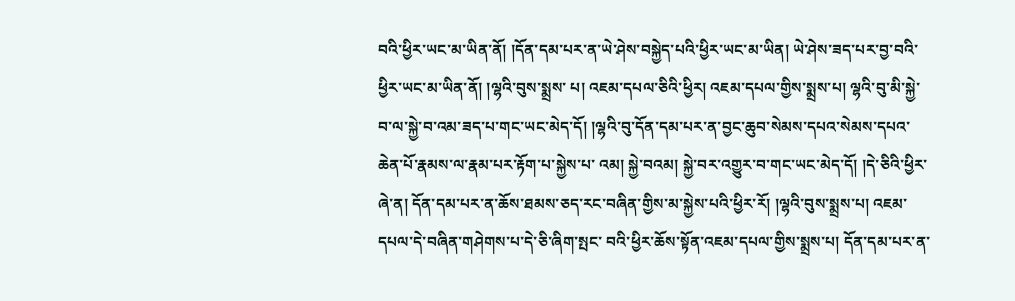བའི་ཕྱིར་ཡང་མ་ཡིན་ནོ། །དོན་དམ་པར་ན་ཡེ་ཤེས་བསྐྱེད་པའི་ཕྱིར་ཡང་མ་ཡིན། ཡེ་ཤེས་ཟད་པར་བྱ་བའི་ཕྱིར་ཡང་མ་ཡིན་ནོ། །ལྷའི་བུས་སྨྲས་ པ། འཇམ་དཔལ་ཅིའི་ཕྱིར། འཇམ་དཔལ་གྱིས་སྨྲས་པ། ལྷའི་བུ་མི་སྐྱེ་བ་ལ་སྐྱེ་བ་འམ་ཟད་པ་གང་ཡང་མེད་དོ། །ལྷའི་བུ་དོན་དམ་པར་ན་བྱང་ཆུབ་སེམས་དཔའ་སེམས་དཔའ་ཆེན་པོ་རྣམས་ལ་རྣམ་པར་རྟོག་པ་སྐྱེས་པ་ འམ། སྐྱེ་བའམ། སྐྱེ་བར་འགྱུར་བ་གང་ཡང་མེད་དོ། །དེ་ཅིའི་ཕྱིར་ཞེ་ན། དོན་དམ་པར་ན་ཆོས་ཐམས་ཅད་རང་བཞིན་གྱིས་མ་སྐྱེས་པའི་ཕྱིར་རོ། །ལྷའི་བུས་སྨྲས་པ། འཇམ་དཔལ་དེ་བཞིན་གཤེགས་པ་དེ་ཅི་ཞིག་སྤང་ བའི་ཕྱིར་ཆོས་སྟོན་འཇམ་དཔལ་གྱིས་སྨྲས་པ། དོན་དམ་པར་ན་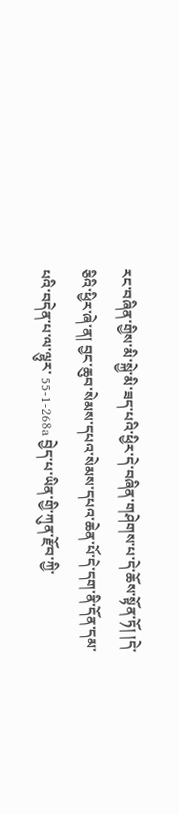རང་བཞིན་གྱིས་མི་སྐྱེ་མི་ཟད་པའི་ཕྱིར་དེ་བཞིན་གཤེགས་པ་དེ་ཆོས་སྟོན་ཏོ། །དེ་ཅིའི་ཕྱིར་ཞེ་ན། བྱང་ཆུབ་སེམས་དཔའ་སེམས་དཔའ་ཆེན་པོ་དེ་དག་ནི་དོན་དམ་པའི་བདེན་པ་ལ་ལྷུར་ 55-1-268a བྱེད་པ་ཡིན་གྱི་ཀུན་རྫོབ་ཀྱི་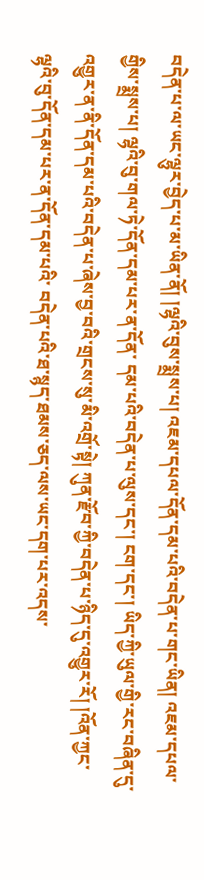བདེན་པ་ལ་ཡང་ལྷུར་བྱེད་པ་མ་ཡིན་ནོ། །ལྷའི་བུས་སྨྲས་པ། འཇམ་དཔལ་དོན་དམ་པའི་བདེན་པ་གང་ཡིན། འཇམ་དཔལ་གྱིས་སྨྲས་པ། ལྷའི་བུ་གལ་ཏེ་དོན་དམ་པར་ན་དོན་ དམ་པའི་བདེན་པ་ལུས་དང་། ངག་དང་། ཡིད་ཀྱི་ཡུལ་གྱི་རང་བཞིན་དུ་འགྱུར་ན་ནི་དོན་དམ་པའི་བདེན་པ་ཞེས་བྱ་བའི་གྲངས་སུ་མི་འགྲོ་སྟེ། ཀུན་རྫོབ་ཀྱི་བདེན་པ་ཉིད་དུ་འགྱུར་རོ། །འོན་ཀྱང་ལྷའི་བུ་དོན་དམ་པར་ན་དོན་དམ་པའི་ བདེན་པའི་ཐ་སྙད་ཐམས་ཅད་ལས་ཡང་དག་པར་འདས་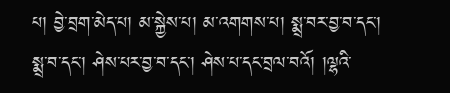པ། བྱེ་བྲག་མེད་པ། མ་སྐྱེས་པ། མ་འགགས་པ། སྨྲ་བར་བྱ་བ་དང་། སྨྲ་བ་དང་། ཤེས་པར་བྱ་བ་དང་། ཤེས་པ་དང་བྲལ་བའོ། །ལྷའི་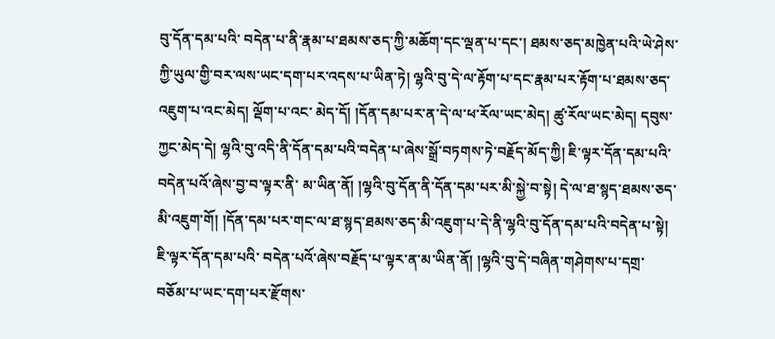བུ་དོན་དམ་པའི་ བདེན་པ་ནི་རྣམ་པ་ཐམས་ཅད་ཀྱི་མཆོག་དང་ལྡན་པ་དང་། ཐམས་ཅད་མཁྱེན་པའི་ཡེ་ཤེས་ཀྱི་ཡུལ་གྱི་བར་ལས་ཡང་དག་པར་འདས་པ་ཡིན་ཏེ། ལྷའི་བུ་དེ་ལ་རྟོག་པ་དང་རྣམ་པར་རྟོག་པ་ཐམས་ཅད་འཇུག་པ་འང་མེད། ལྡོག་པ་འང་ མེད་དོ། །དོན་དམ་པར་ན་དེ་ལ་ཕ་རོལ་ཡང་མེད། ཚུ་རོལ་ཡང་མེད། དབུས་ཀྱང་མེད་དེ། ལྷའི་བུ་འདི་ནི་དོན་དམ་པའི་བདེན་པ་ཞེས་སྒྲོ་བཏགས་ཏེ་བརྗོད་མོད་ཀྱི། ཇི་ལྟར་དོན་དམ་པའི་བདེན་པའོ་ཞེས་བྱ་བ་ལྟར་ནི་ མ་ཡིན་ནོ། །ལྷའི་བུ་དོན་ནི་དོན་དམ་པར་མི་སྐྱེ་བ་སྟེ། དེ་ལ་ཐ་སྙད་ཐམས་ཅད་མི་འཇུག་གོ། །དོན་དམ་པར་གང་ལ་ཐ་སྙད་ཐམས་ཅད་མི་འཇུག་པ་དེ་ནི་ལྷའི་བུ་དོན་དམ་པའི་བདེན་པ་སྟེ། ཇི་ལྟར་དོན་དམ་པའི་ བདེན་པའོ་ཞེས་བརྗོད་པ་ལྟར་ན་མ་ཡིན་ནོ། །ལྷའི་བུ་དེ་བཞིན་གཤེགས་པ་དགྲ་བཅོམ་པ་ཡང་དག་པར་རྫོགས་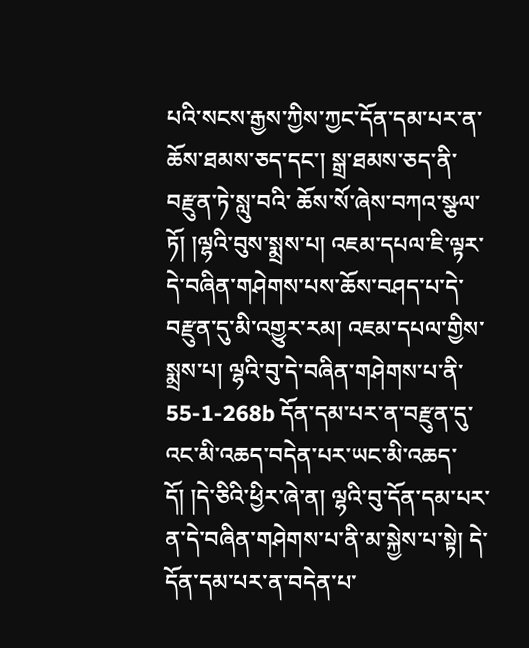པའི་སངས་རྒྱས་ཀྱིས་ཀྱང་དོན་དམ་པར་ན་ཆོས་ཐམས་ཅད་དང་། སྒྲ་ཐམས་ཅད་ནི་བརྫུན་ཏེ་སླུ་བའི་ ཆོས་སོ་ཞེས་བཀའ་སྩལ་ཏོ། །ལྷའི་བུས་སྨྲས་པ། འཇམ་དཔལ་ཇི་ལྟར་དེ་བཞིན་གཤེགས་པས་ཆོས་བཤད་པ་དེ་བརྫུན་དུ་མི་འགྱུར་རམ། འཇམ་དཔལ་གྱིས་སྨྲས་པ། ལྷའི་བུ་དེ་བཞིན་གཤེགས་པ་ནི་ 55-1-268b དོན་དམ་པར་ན་བརྫུན་དུ་འང་མི་འཆད་བདེན་པར་ཡང་མི་འཆད་དོ། །དེ་ཅིའི་ཕྱིར་ཞེ་ན། ལྷའི་བུ་དོན་དམ་པར་ན་དེ་བཞིན་གཤེགས་པ་ནི་མ་སྐྱེས་པ་སྟེ། དེ་དོན་དམ་པར་ན་བདེན་པ་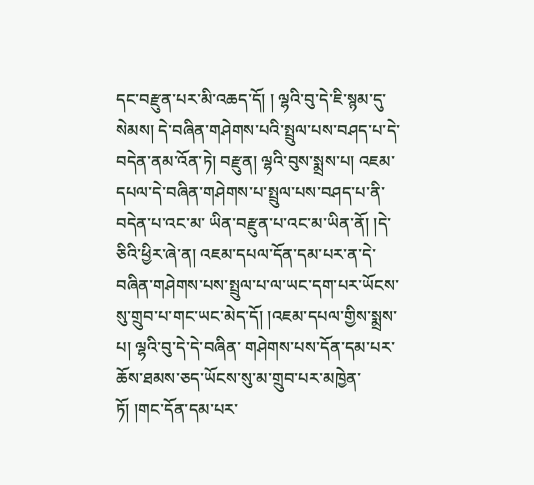དང་བརྫུན་པར་མི་འཆད་དོ། ། ལྷའི་བུ་དེ་ཇི་སྙམ་དུ་སེམས། དེ་བཞིན་གཤེགས་པའི་སྤྲུལ་པས་བཤད་པ་དེ་བདེན་ནམ་འོན་ཏེ། བརྫུན། ལྷའི་བུས་སྨྲས་པ། འཇམ་དཔལ་དེ་བཞིན་གཤེགས་པ་སྤྲུལ་པས་བཤད་པ་ནི་བདེན་པ་འང་མ་ ཡིན་བརྫུན་པ་འང་མ་ཡིན་ནོ། །དེ་ཅིའི་ཕྱིར་ཞེ་ན། འཇམ་དཔལ་དོན་དམ་པར་ན་དེ་བཞིན་གཤེགས་པས་སྤྲུལ་པ་ལ་ཡང་དག་པར་ཡོངས་སུ་གྲུབ་པ་གང་ཡང་མེད་དོ། །འཇམ་དཔལ་གྱིས་སྨྲས་པ། ལྷའི་བུ་དེ་དེ་བཞིན་ གཤེགས་པས་དོན་དམ་པར་ཆོས་ཐམས་ཅད་ཡོངས་སུ་མ་གྲུབ་པར་མཁྱེན་ཏོ། །གང་དོན་དམ་པར་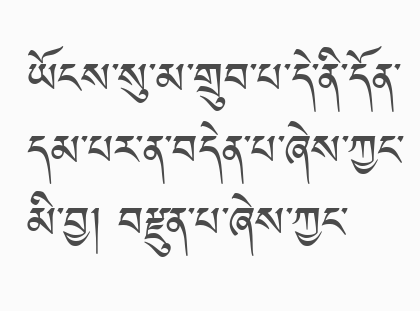ཡོངས་སུ་མ་གྲུབ་པ་དེ་ནི་དོན་དམ་པར་ན་བདེན་པ་ཞེས་ཀྱང་མི་བྱ། བརྫུན་པ་ཞེས་ཀྱང་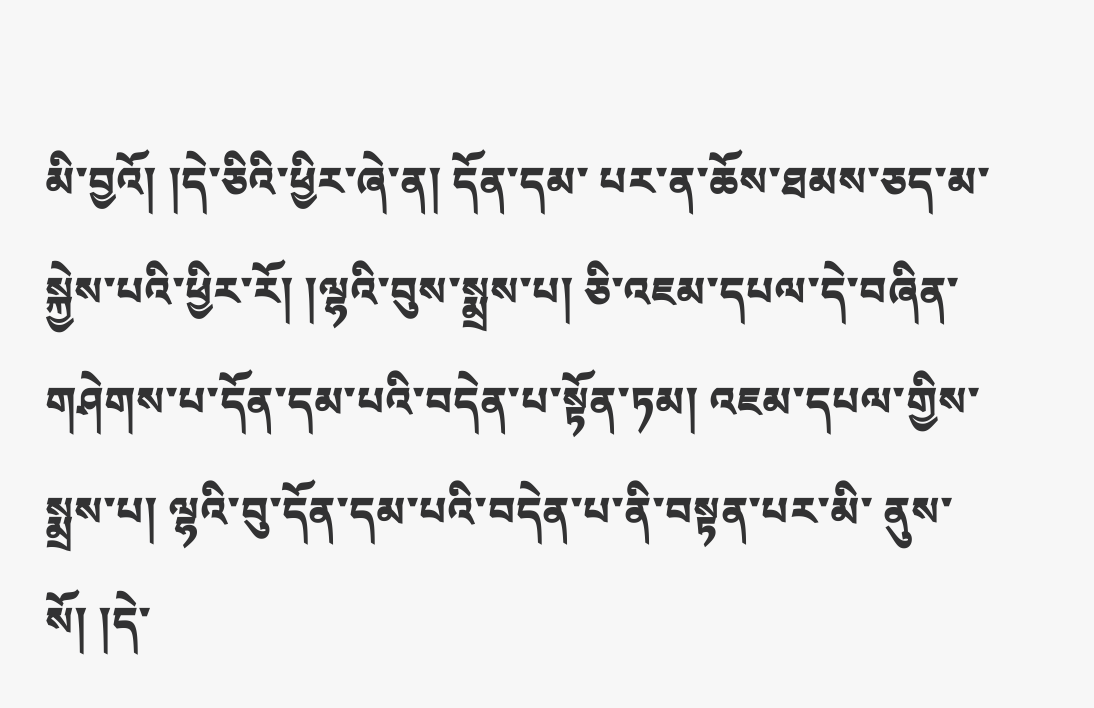མི་བྱའོ། །དེ་ཅིའི་ཕྱིར་ཞེ་ན། དོན་དམ་ པར་ན་ཆོས་ཐམས་ཅད་མ་སྐྱེས་པའི་ཕྱིར་རོ། །ལྷའི་བུས་སྨྲས་པ། ཅི་འཇམ་དཔལ་དེ་བཞིན་གཤེགས་པ་དོན་དམ་པའི་བདེན་པ་སྟོན་ཏམ། འཇམ་དཔལ་གྱིས་སྨྲས་པ། ལྷའི་བུ་དོན་དམ་པའི་བདེན་པ་ནི་བསྟན་པར་མི་ ནུས་སོ། །དེ་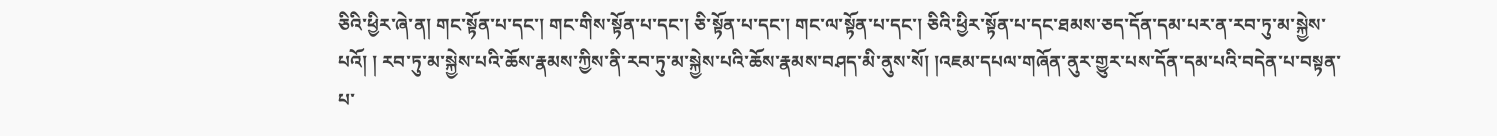ཅིའི་ཕྱིར་ཞེ་ན། གང་སྟོན་པ་དང་། གང་གིས་སྟོན་པ་དང་། ཅི་སྟོན་པ་དང་། གང་ལ་སྟོན་པ་དང་། ཅིའི་ཕྱིར་སྟོན་པ་དང་ཐམས་ཅད་དོན་དམ་པར་ན་རབ་ཏུ་མ་སྐྱེས་པའོ། ། རབ་ཏུ་མ་སྐྱེས་པའི་ཆོས་རྣམས་ཀྱིས་ནི་རབ་ཏུ་མ་སྐྱེས་པའི་ཆོས་རྣམས་བཤད་མི་ནུས་སོ། །འཇམ་དཔལ་གཞོན་ནུར་གྱུར་པས་དོན་དམ་པའི་བདེན་པ་བསྟན་པ་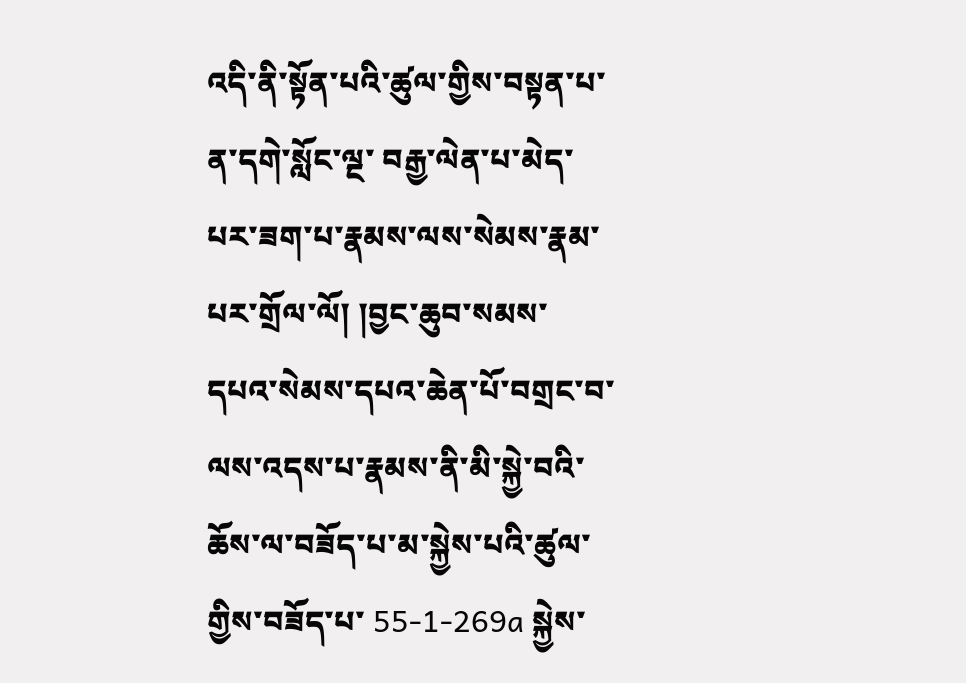འདི་ནི་སྟོན་པའི་ཚུལ་གྱིས་བསྟན་པ་ན་དགེ་སློང་ལྔ་ བརྒྱ་ལེན་པ་མེད་པར་ཟག་པ་རྣམས་ལས་སེམས་རྣམ་པར་གྲོལ་ལོ། །བྱང་ཆུབ་སམས་དཔའ་སེམས་དཔའ་ཆེན་པོ་བགྲང་བ་ལས་འདས་པ་རྣམས་ནི་མི་སྐྱེ་བའི་ཆོས་ལ་བཟོད་པ་མ་སྐྱེས་པའི་ཚུལ་གྱིས་བཟོད་པ་ 55-1-269a སྐྱེས་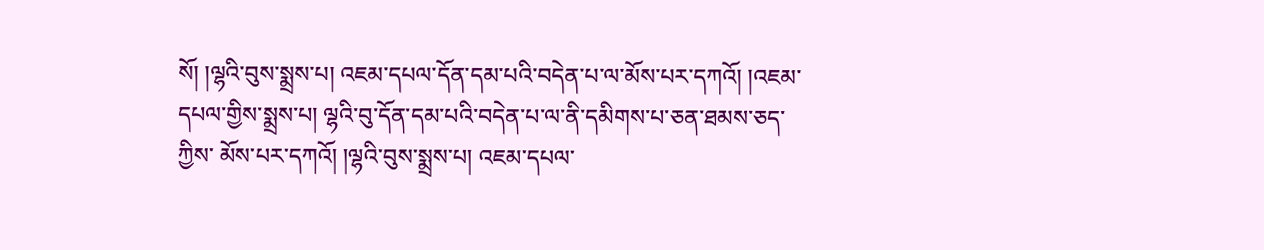སོ། །ལྷའི་བུས་སྨྲས་པ། འཇམ་དཔལ་དོན་དམ་པའི་བདེན་པ་ལ་མོས་པར་དཀའོ། །འཇམ་དཔལ་གྱིས་སྨྲས་པ། ལྷའི་བུ་དོན་དམ་པའི་བདེན་པ་ལ་ནི་དམིགས་པ་ཅན་ཐམས་ཅད་ཀྱིས་ མོས་པར་དཀའོ། །ལྷའི་བུས་སྨྲས་པ། འཇམ་དཔལ་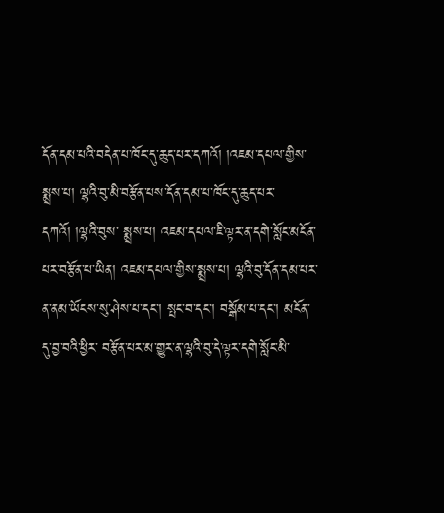དོན་དམ་པའི་བདེན་པ་ཁོང་དུ་ཆུད་པར་དཀའོ། །འཇམ་དཔལ་གྱིས་སྨྲས་པ། ལྷའི་བུ་མི་བརྩོན་པས་དོན་དམ་པ་ཁོང་དུ་ཆུད་པར་དཀའོ། །ལྷའི་བུས་ སྨྲས་པ། འཇམ་དཔལ་ཇི་ལྟར་ན་དགེ་སློང་མངོན་པར་བརྩོན་པ་ཡིན། འཇམ་དཔལ་གྱིས་སྨྲས་པ། ལྷའི་བུ་དོན་དམ་པར་ན་ནམ་ཡོངས་སུ་ཤེས་པ་དང་། སྤང་བ་དང་། བསྒོམ་པ་དང་། མངོན་དུ་བྱ་བའི་ཕྱིར་ བརྩོན་པར་མ་གྱུར་ན་ལྷའི་བུ་དེ་ལྟར་དགེ་སློང་མི་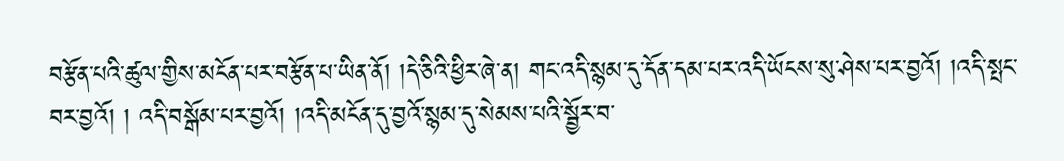བརྩོན་པའི་ཚུལ་གྱིས་མངོན་པར་བརྩོན་པ་ཡིན་ནོ། །དེ་ཅིའི་ཕྱིར་ཞེ་ན། གང་འདི་སྙམ་དུ་དོན་དམ་པར་འདི་ཡོངས་སུ་ཤེས་པར་བྱའོ། །འདི་སྤང་བར་བྱའོ། ། འདི་བསྒོམ་པར་བྱའོ། །འདི་མངོན་དུ་བྱའོ་སྙམ་དུ་སེམས་པའི་སྦྱོར་བ་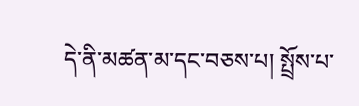དེ་ནི་མཚན་མ་དང་བཅས་པ། སྤྲོས་པ་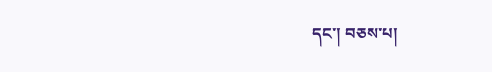དང་། བཅས་པ།